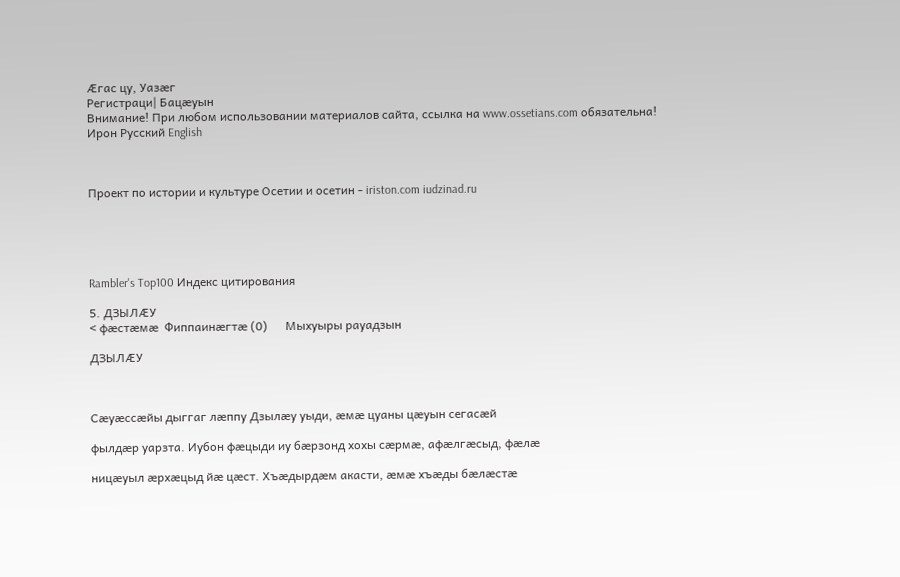Æгас цу, Уазæг
Регистраци| Бацæуын
Внимание! При любом использовании материалов сайта, ссылка на www.ossetians.com обязательна!
Ирон Русский English



Проект по истории и культуре Осетии и осетин - iriston.com iudzinad.ru





Rambler's Top100 Индекс цитирования

5. ДЗЫЛÆУ
< фæстæмæ  Фиппаинæгтæ (0)      Мыхуыры рауадзын

ДЗЫЛÆУ



Сæуæссæйы дыггаг лæппу Дзылæу уыди, æмæ цуаны цæуын сегасæй

фылдæр уарзта. Иубон фæцыди иу бæрзонд хохы сæрмæ, афæлгæсыд, фæлæ

ницæуыл æрхæцыд йæ цæст. Хъæдырдæм акасти, æмæ хъæды бæлæстæ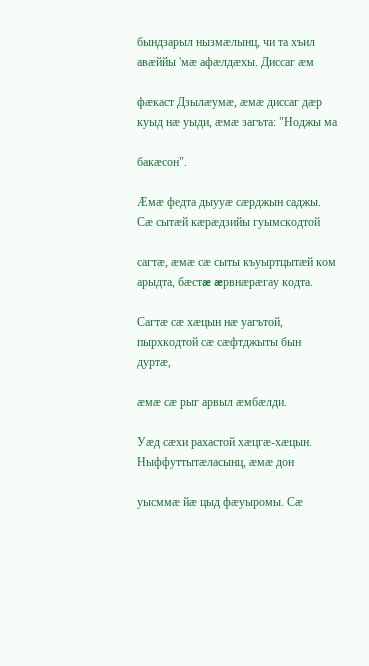бындзарыл нызмæлынц, чи та хъил авæййы 'мæ афæлдæхы. Диссаг æм

фæкаст Дзылæумæ, æмæ диссаг дæр куыд нæ уыди, æмæ загъта: "Ноджы ма

бакæсон".

Æмæ федта дыууæ сæрджын саджы. Сæ сытæй кæрæдзийы гуымскодтой

сагтæ, æмæ сæ сыты къуыртцытæй ком арыдта, бæстæ æрвнæрæгау кодта.

Сагтæ сæ хæцын нæ уагътой, пырхкодтой сæ сæфтджыты бын дуртæ,

æмæ сæ рыг арвыл æмбæлди.

Уæд сæхи рахастой хæцгæ-хæцын. Ныффуттытæласынц, æмæ дон

уысммæ йæ цыд фæуыромы. Сæ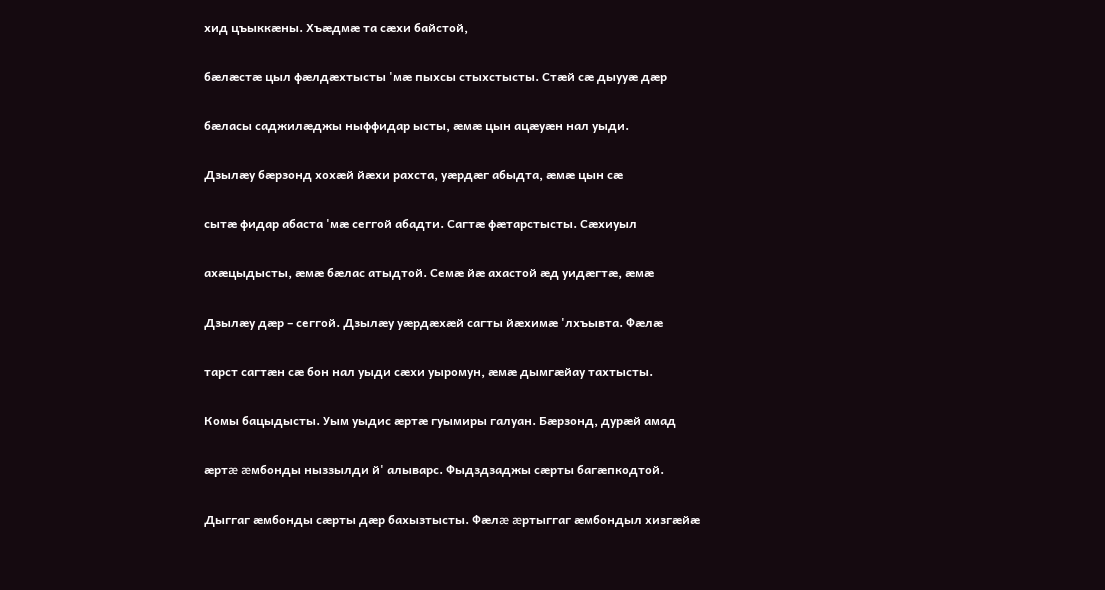хид цъыккæны. Хъæдмæ та сæхи байстой,

бæлæстæ цыл фæлдæхтысты 'мæ пыхсы стыхстысты. Стæй сæ дыууæ дæр

бæласы саджилæджы ныффидар ысты, æмæ цын ацæуæн нал уыди.

Дзылæу бæрзонд хохæй йæхи рахста, уæрдæг абыдта, æмæ цын сæ

сытæ фидар абаста 'мæ сеггой абадти. Сагтæ фæтарстысты. Сæхиуыл

ахæцыдысты, æмæ бæлас атыдтой. Семæ йæ ахастой æд уидæгтæ, æмæ

Дзылæу дæр – сеггой. Дзылæу уæрдæхæй сагты йæхимæ 'лхъывта. Фæлæ

тарст сагтæн сæ бон нал уыди сæхи уыромун, æмæ дымгæйау тахтысты.

Комы бацыдысты. Уым уыдис æртæ гуымиры галуан. Бæрзонд, дурæй амад

æртæ æмбонды ныззылди й' алыварс. Фыдздзаджы сæрты багæпкодтой.

Дыггаг æмбонды сæрты дæр бахызтысты. Фæлæ æртыггаг æмбондыл хизгæйæ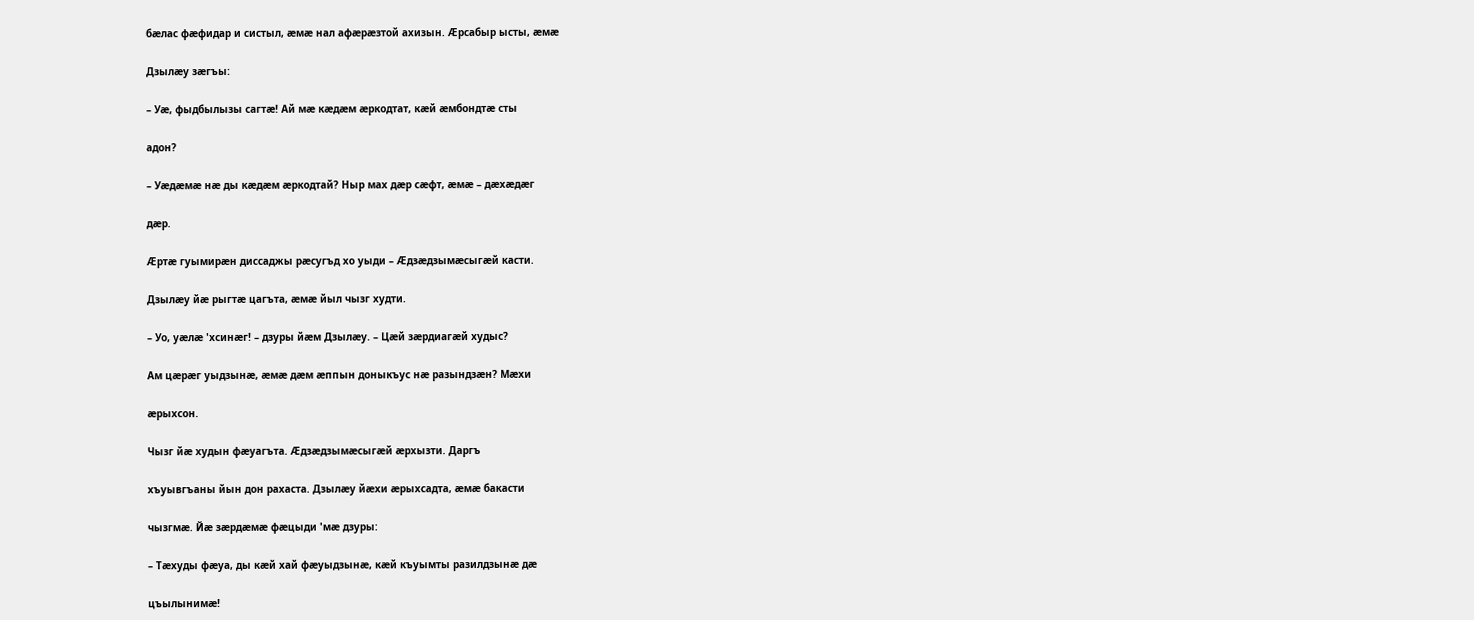бæлас фæфидар и систыл, æмæ нал афæрæзтой ахизын. Æрсабыр ысты, æмæ

Дзылæу зæгъы:

– Уæ, фыдбылызы сагтæ! Ай мæ кæдæм æркодтат, кæй æмбондтæ сты

адон?

– Уæдæмæ нæ ды кæдæм æркодтай? Ныр мах дæр сæфт, æмæ – дæхæдæг

дæр.

Æртæ гуымирæн диссаджы рæсугъд хо уыди – Æдзæдзымæсыгæй касти.

Дзылæу йæ рыгтæ цагъта, æмæ йыл чызг худти.

– Уо, уæлæ 'хсинæг! – дзуры йæм Дзылæу. – Цæй зæрдиагæй худыс?

Ам цæрæг уыдзынæ, æмæ дæм æппын доныкъус нæ разындзæн? Мæхи

æрыхсон.

Чызг йæ худын фæуагъта. Æдзæдзымæсыгæй æрхызти. Даргъ

хъуывгъаны йын дон рахаста. Дзылæу йæхи æрыхсадта, æмæ бакасти

чызгмæ. Йæ зæрдæмæ фæцыди 'мæ дзуры:

– Тæхуды фæуа, ды кæй хай фæуыдзынæ, кæй къуымты разилдзынæ дæ

цъылынимæ!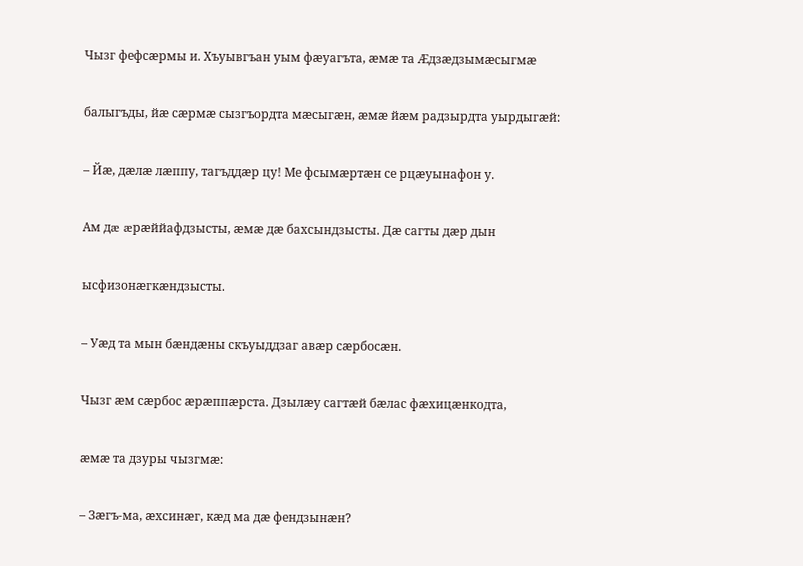Чызг фефсæрмы и. Хъуывгъан уым фæуагъта, æмæ та Æдзæдзымæсыгмæ

балыгъды, йæ сæрмæ сызгъордта мæсыгæн, æмæ йæм радзырдта уырдыгæй:

– Йæ, дæлæ лæппу, тагъддæр цу! Ме фсымæртæн се рцæуынафон у.

Ам дæ æрæййафдзысты, æмæ дæ бахсындзысты. Дæ сагты дæр дын

ысфизонæгкæндзысты.

– Уæд та мын бæндæны скъуыддзаг авæр сæрбосæн.

Чызг æм сæрбос æрæппæрста. Дзылæу сагтæй бæлас фæхицæнкодта,

æмæ та дзуры чызгмæ:

– Зæгъ-ма, æхсинæг, кæд ма дæ фендзынæн?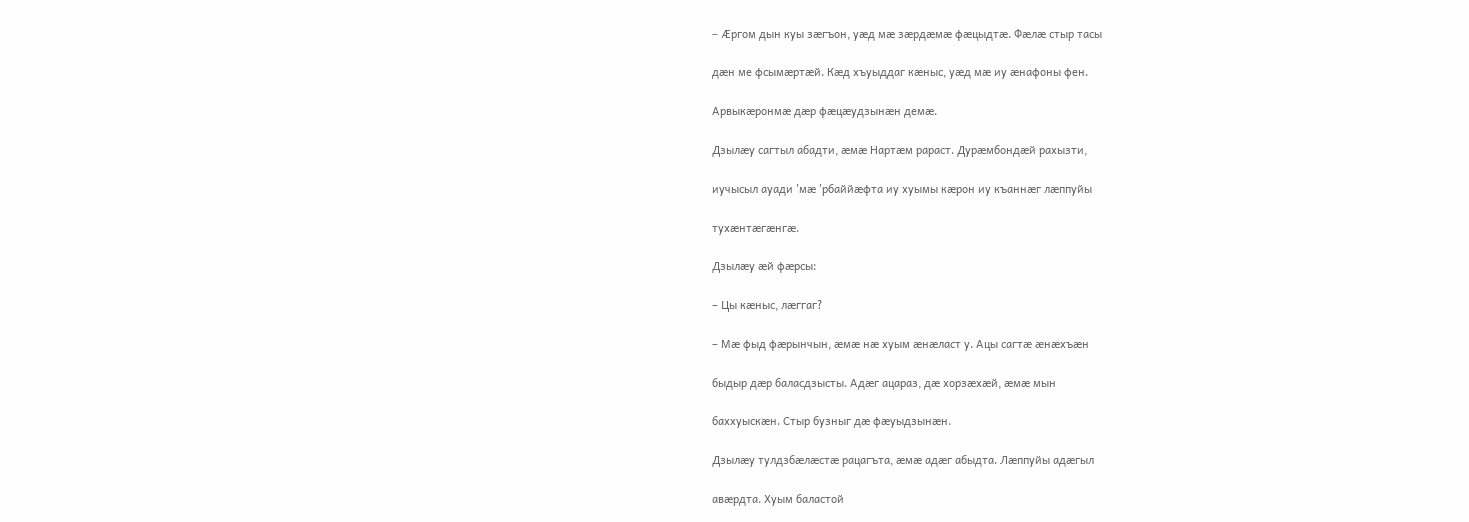– Æргом дын куы зæгъон, уæд мæ зæрдæмæ фæцыдтæ. Фæлæ стыр тасы

дæн ме фсымæртæй. Кæд хъуыддаг кæныс, уæд мæ иу æнафоны фен.

Арвыкæронмæ дæр фæцæудзынæн демæ.

Дзылæу сагтыл абадти, æмæ Нартæм рараст. Дурæмбондæй рахызти,

иучысыл ауади 'мæ 'рбаййæфта иу хуымы кæрон иу къаннæг лæппуйы

тухæнтæгæнгæ.

Дзылæу æй фæрсы:

– Цы кæныс, лæггаг?

– Мæ фыд фæрынчын, æмæ нæ хуым æнæласт у. Ацы сагтæ æнæхъæн

быдыр дæр баласдзысты. Адæг ацараз, дæ хорзæхæй, æмæ мын

баххуыскæн. Стыр бузныг дæ фæуыдзынæн.

Дзылæу тулдзбæлæстæ рацагъта, æмæ адæг абыдта. Лæппуйы адæгыл

авæрдта. Хуым баластой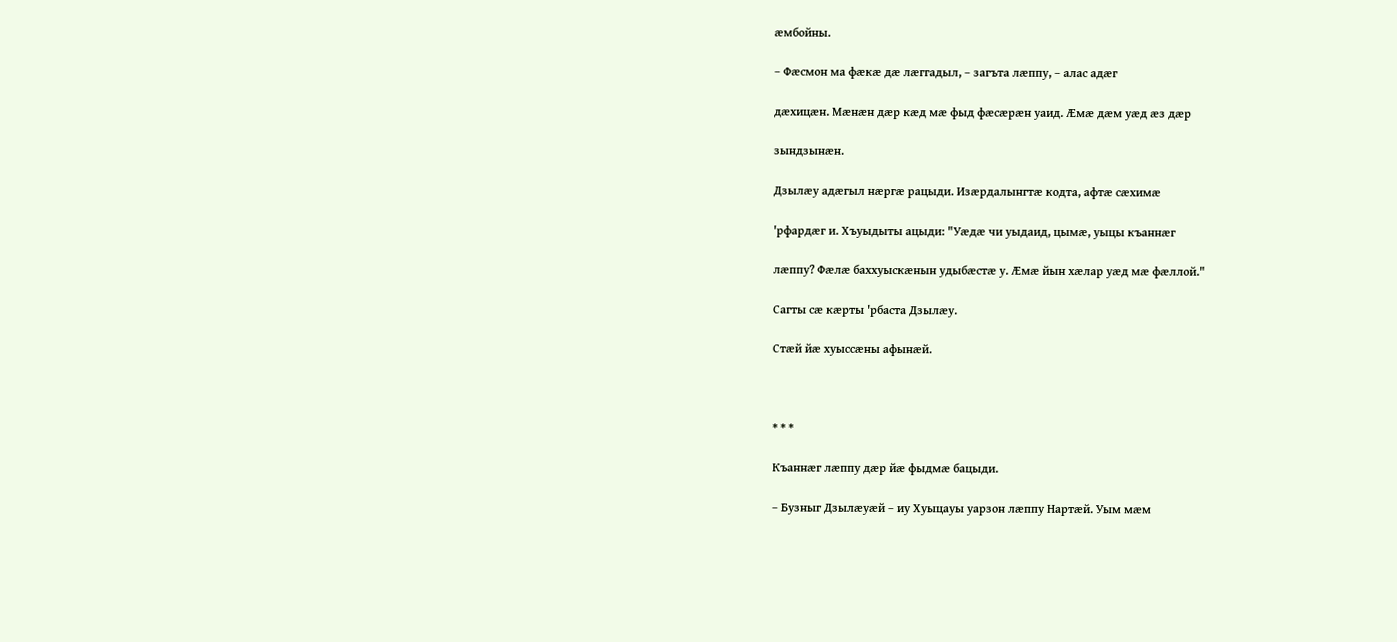æмбойны.

– Фæсмон ма фæкæ дæ лæггадыл, – загъта лæппу, – алас адæг

дæхицæн. Мæнæн дæр кæд мæ фыд фæсæрæн уаид. Æмæ дæм уæд æз дæр

зындзынæн.

Дзылæу адæгыл нæргæ рацыди. Изæрдалынгтæ кодта, афтæ сæхимæ

'рфардæг и. Хъуыдыты ацыди: "Уæдæ чи уыдаид, цымæ, уыцы къаннæг

лæппу? Фæлæ баххуыскæнын удыбæстæ у. Æмæ йын хæлар уæд мæ фæллой."

Сагты сæ кæрты 'рбаста Дзылæу.

Стæй йæ хуыссæны афынæй.



* * *

Къаннæг лæппу дæр йæ фыдмæ бацыди.

– Бузныг Дзылæуæй – иу Хуыцауы уарзон лæппу Нартæй. Уым мæм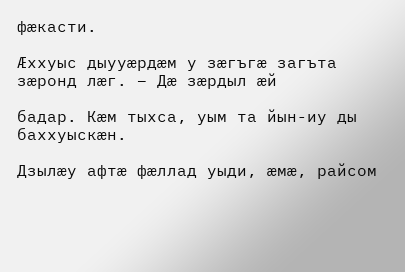фæкасти.

Æххуыс дыууæрдæм у зæгъгæ загъта зæронд лæг. – Дæ зæрдыл æй

бадар. Кæм тыхса, уым та йын-иу ды баххуыскæн.

Дзылæу афтæ фæллад уыди, æмæ, райсом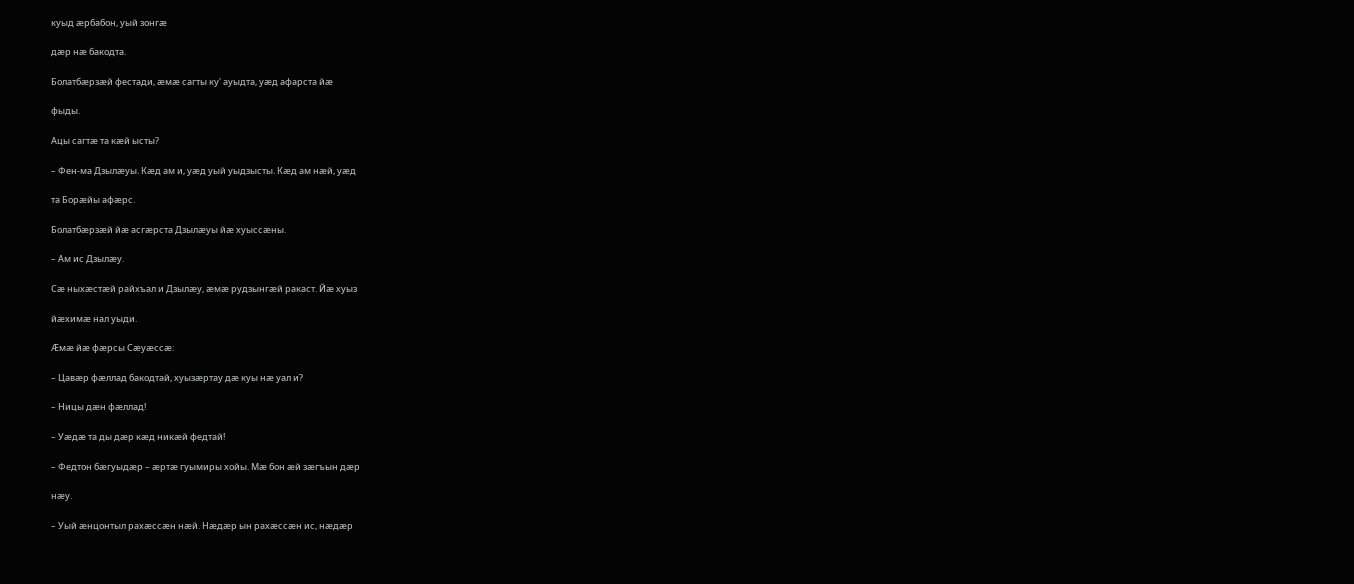куыд æрбабон, уый зонгæ

дæр нæ бакодта.

Болатбæрзæй фестади, æмæ сагты ку' ауыдта, уæд афарста йæ

фыды.

Ацы сагтæ та кæй ысты?

– Фен-ма Дзылæуы. Кæд ам и, уæд уый уыдзысты. Кæд ам нæй, уæд

та Борæйы афæрс.

Болатбæрзæй йæ асгæрста Дзылæуы йæ хуыссæны.

– Ам ис Дзылæу.

Сæ ныхæстæй райхъал и Дзылæу, æмæ рудзынгæй ракаст. Йæ хуыз

йæхимæ нал уыди.

Æмæ йæ фæрсы Сæуæссæ:

– Цавæр фæллад бакодтай, хуызæртау дæ куы нæ уал и?

– Ницы дæн фæллад!

– Уæдæ та ды дæр кæд никæй федтай!

– Федтон бæгуыдæр – æртæ гуымиры хойы. Мæ бон æй зæгъын дæр

нæу.

– Уый æнцонтыл рахæссæн нæй. Нæдæр ын рахæссæн ис, нæдæр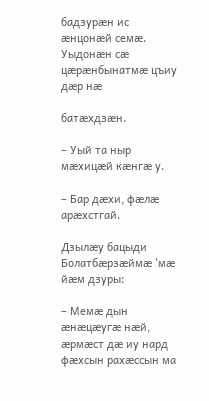бадзурæн ис æнцонæй семæ. Уыдонæн сæ цæрæнбынатмæ цъиу дæр нæ

батæхдзæн.

– Уый та ныр мæхицæй кæнгæ у.

– Бар дæхи, фæлæ арæхстгай.

Дзылæу бацыди Болатбæрзæймæ 'мæ йæм дзуры:

– Мемæ дын æнæцæугæ нæй, æрмæст дæ иу нард фæхсын рахæссын ма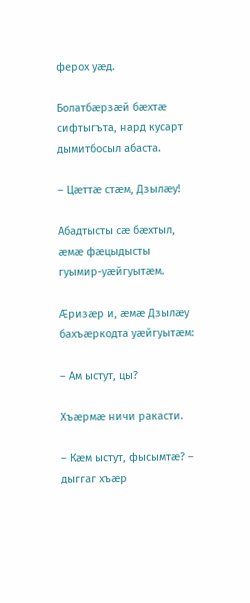ферох уæд.

Болатбæрзæй бæхтæ сифтыгъта, нард кусарт дымитбосыл абаста.

– Цæттæ стæм, Дзылæу!

Абадтысты сæ бæхтыл, æмæ фæцыдысты гуымир-уæйгуытæм.

Æризæр и, æмæ Дзылæу бахъæркодта уæйгуытæм:

– Ам ыстут, цы?

Хъæрмæ ничи ракасти.

– Кæм ыстут, фысымтæ? – дыггаг хъæр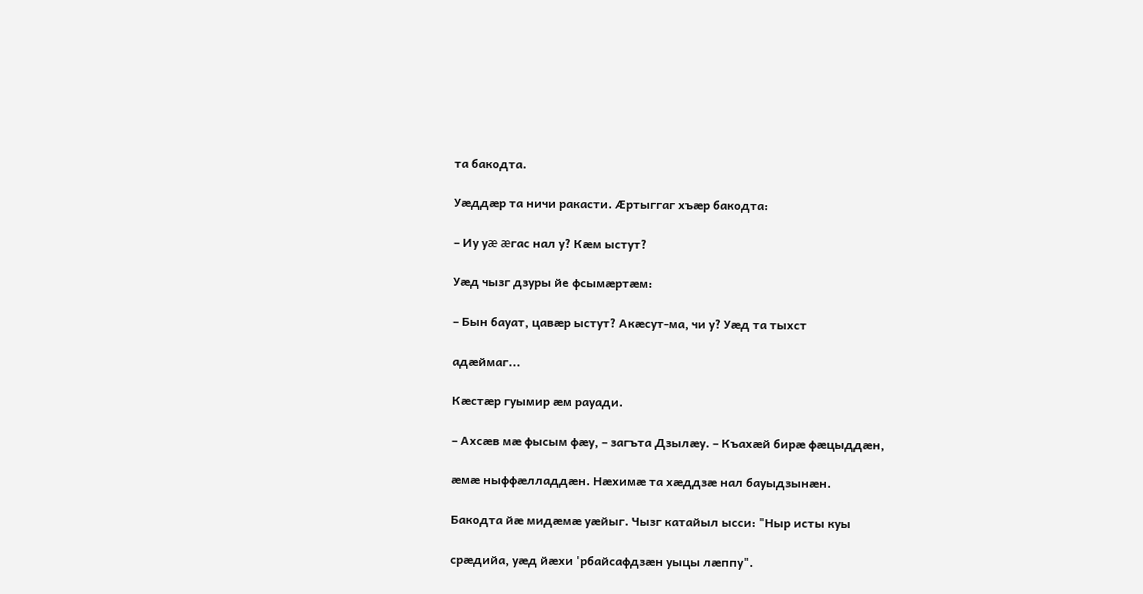та бакодта.

Уæддæр та ничи ракасти. Æртыггаг хъæр бакодта:

– Иу уæ æгас нал у? Кæм ыстут?

Уæд чызг дзуры йе фсымæртæм:

– Бын бауат, цавæр ыстут? Акæсут-ма, чи у? Уæд та тыхст

адæймаг...

Кæстæр гуымир æм рауади.

– Ахсæв мæ фысым фæу, – загъта Дзылæу. – Къахæй бирæ фæцыддæн,

æмæ ныффæлладдæн. Нæхимæ та хæддзæ нал бауыдзынæн.

Бакодта йæ мидæмæ уæйыг. Чызг катайыл ысси: "Ныр исты куы

срæдийа, уæд йæхи 'рбайсафдзæн уыцы лæппу".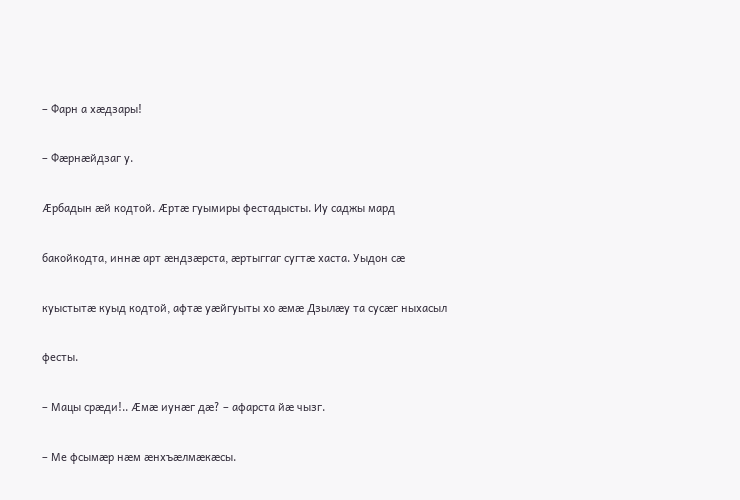– Фарн а хæдзары!

– Фæрнæйдзаг у.

Æрбадын æй кодтой. Æртæ гуымиры фестадысты. Иу саджы мард

бакойкодта, иннæ арт æндзæрста, æртыггаг сугтæ хаста. Уыдон сæ

куыстытæ куыд кодтой, афтæ уæйгуыты хо æмæ Дзылæу та сусæг ныхасыл

фесты.

– Мацы срæди!.. Æмæ иунæг дæ? – афарста йæ чызг.

– Ме фсымæр нæм æнхъæлмæкæсы.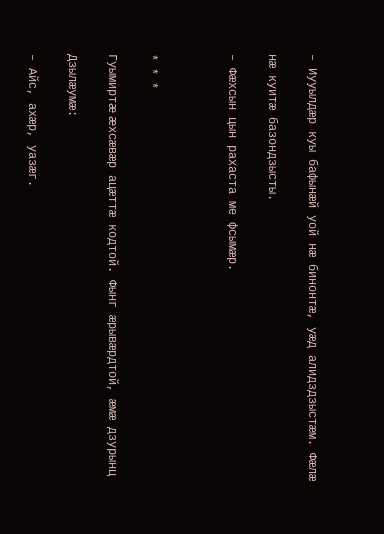– Иууылдæр куы бафынæй уой нæ бинонтæ, уæд алидздзыстæм. Фæлæ

нæ куитæ базондзысты.

– Фæхсын цын рахаста ме фсымæр.



* * *

Гуымиртæ æхсæвæр ацæттæ кодтой. Фынг æрывæрдтой, æмæ дзурынц

Дзылæумæ:

– Айс, ахæр, уазæг.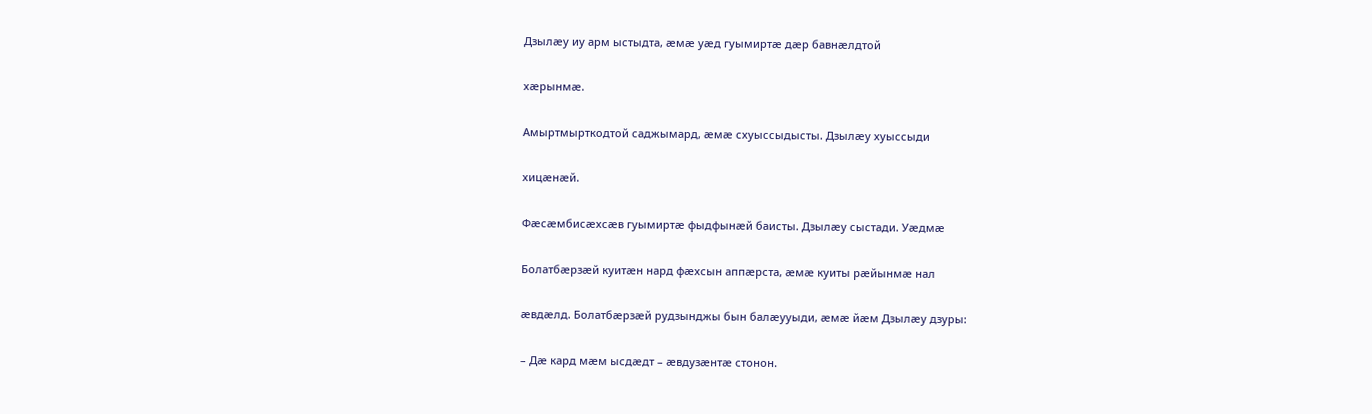Дзылæу иу арм ыстыдта, æмæ уæд гуымиртæ дæр бавнæлдтой

хæрынмæ.

Амыртмырткодтой саджымард, æмæ схуыссыдысты. Дзылæу хуыссыди

хицæнæй.

Фæсæмбисæхсæв гуымиртæ фыдфынæй баисты. Дзылæу сыстади. Уæдмæ

Болатбæрзæй куитæн нард фæхсын аппæрста, æмæ куиты рæйынмæ нал

æвдæлд. Болатбæрзæй рудзынджы бын балæууыди, æмæ йæм Дзылæу дзуры:

– Дæ кард мæм ысдæдт – æвдузæнтæ стонон.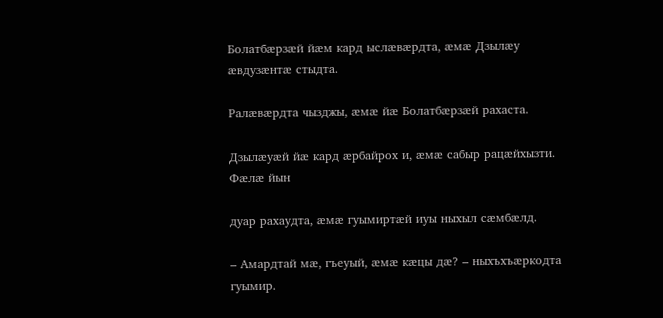Болатбæрзæй йæм кард ыслæвæрдта, æмæ Дзылæу æвдузæнтæ стыдта.

Ралæвæрдта чызджы, æмæ йæ Болатбæрзæй рахаста.

Дзылæуæй йæ кард æрбайрох и, æмæ сабыр рацæйхызти. Фæлæ йын

дуар рахаудта, æмæ гуымиртæй иуы ныхыл сæмбæлд.

– Амардтай мæ, гъеуый, æмæ кæцы дæ? – ныхъхъæркодта гуымир.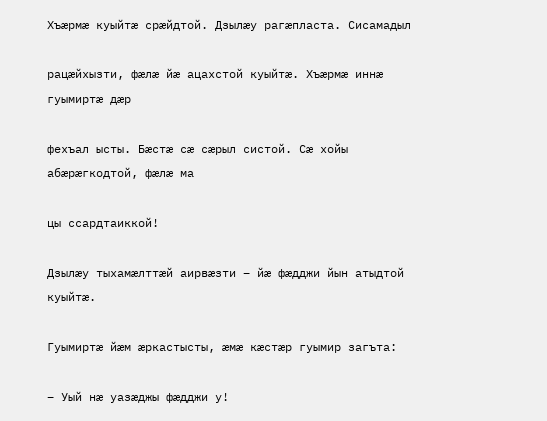Хъæрмæ куыйтæ срæйдтой. Дзылæу рагæпласта. Сисамадыл

рацæйхызти, фæлæ йæ ацахстой куыйтæ. Хъæрмæ иннæ гуымиртæ дæр

фехъал ысты. Бæстæ сæ сæрыл систой. Сæ хойы абæрæгкодтой, фæлæ ма

цы ссардтаиккой!

Дзылæу тыхамæлттæй аирвæзти – йæ фæдджи йын атыдтой куыйтæ.

Гуымиртæ йæм æркастысты, æмæ кæстæр гуымир загъта:

– Уый нæ уазæджы фæдджи у!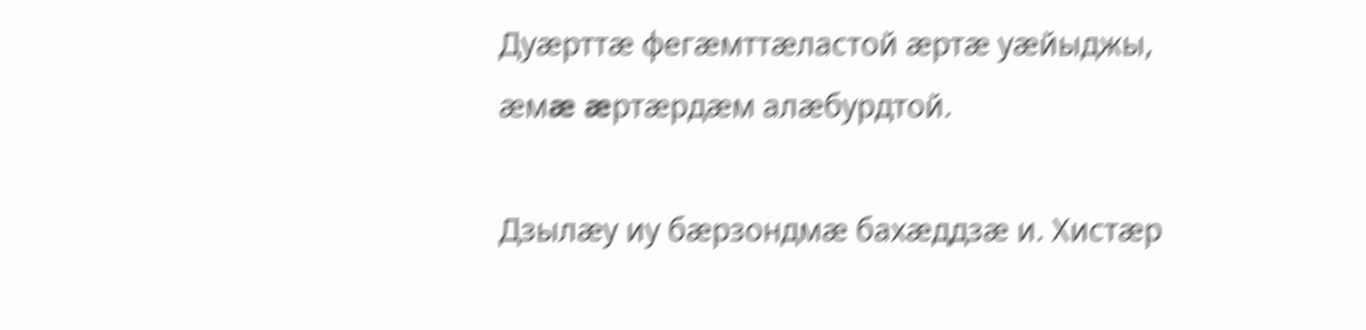Дуæрттæ фегæмттæластой æртæ уæйыджы, æмæ æртæрдæм алæбурдтой.

Дзылæу иу бæрзондмæ бахæддзæ и. Хистæр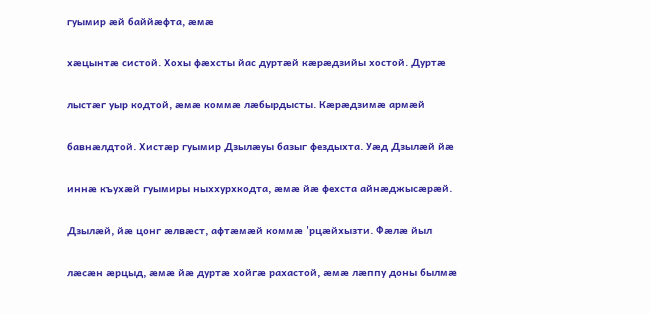гуымир æй баййæфта, æмæ

хæцынтæ систой. Хохы фæхсты йас дуртæй кæрæдзийы хостой. Дуртæ

лыстæг уыр кодтой, æмæ коммæ лæбырдысты. Кæрæдзимæ армæй

бавнæлдтой. Хистæр гуымир Дзылæуы базыг фездыхта. Уæд Дзылæй йæ

иннæ къухæй гуымиры ныххурхкодта, æмæ йæ фехста айнæджысæрæй.

Дзылæй, йæ цонг æлвæст, афтæмæй коммæ 'рцæйхызти. Фæлæ йыл

лæсæн æрцыд, æмæ йæ дуртæ хойгæ рахастой, æмæ лæппу доны былмæ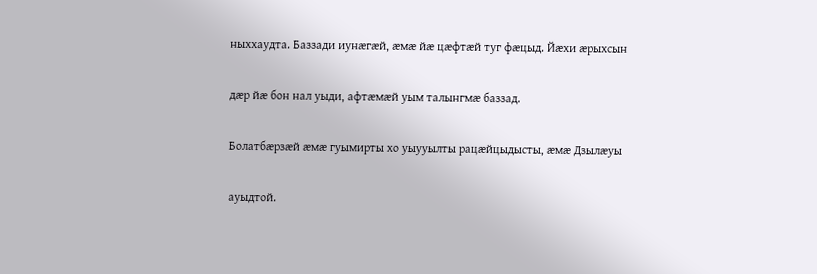ныххаудта. Баззади иунæгæй, æмæ йæ цæфтæй туг фæцыд. Йæхи æрыхсын

дæр йæ бон нал уыди, афтæмæй уым талынгмæ баззад.

Болатбæрзæй æмæ гуымирты хо уыууылты рацæйцыдысты, æмæ Дзылæуы

ауыдтой.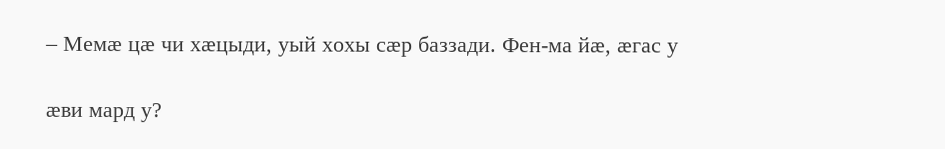– Мемæ цæ чи хæцыди, уый хохы сæр баззади. Фен-ма йæ, æгас у

æви мард у?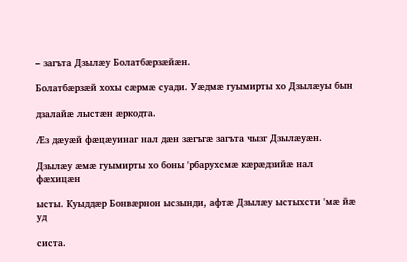– загъта Дзылæу Болатбæрзæйæн.

Болатбæрзæй хохы сæрмæ суади. Уæдмæ гуымирты хо Дзылæуы бын

дзалайæ лыстæн æркодта.

Æз дæуæй фæцæуинаг нал дæн зæгъгæ загъта чызг Дзылæуæн.

Дзылæу æмæ гуымирты хо боны 'рбарухсмæ кæрæдзийæ нал фæхицæн

ысты. Куыддæр Бонвæрнон ысзынди, афтæ Дзылæу ыстыхсти 'мæ йæ уд

систа.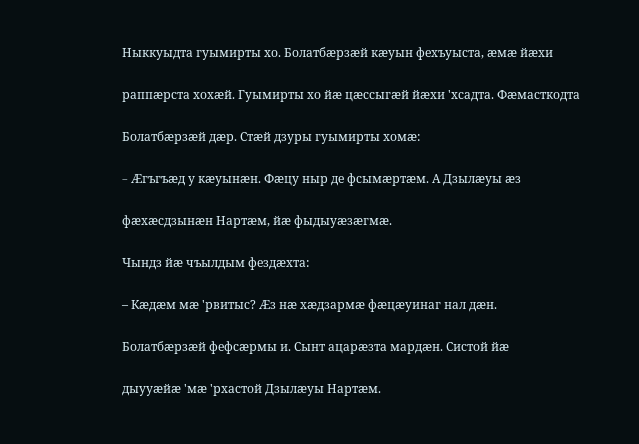Ныккуыдта гуымирты хо. Болатбæрзæй кæуын фехъуыста, æмæ йæхи

раппæрста хохæй. Гуымирты хо йæ цæссыгæй йæхи 'хсадта. Фæмасткодта

Болатбæрзæй дæр. Стæй дзуры гуымирты хомæ:

– Æгъгъæд у кæуынæн. Фæцу ныр де фсымæртæм. А Дзылæуы æз

фæхæсдзынæн Нартæм, йæ фыдыуæзæгмæ.

Чындз йæ чъылдым фездæхта:

– Кæдæм мæ 'рвитыс? Æз нæ хæдзармæ фæцæуинаг нал дæн.

Болатбæрзæй фефсæрмы и. Сынт ацарæзта мардæн. Систой йæ

дыууæйæ 'мæ 'рхастой Дзылæуы Нартæм.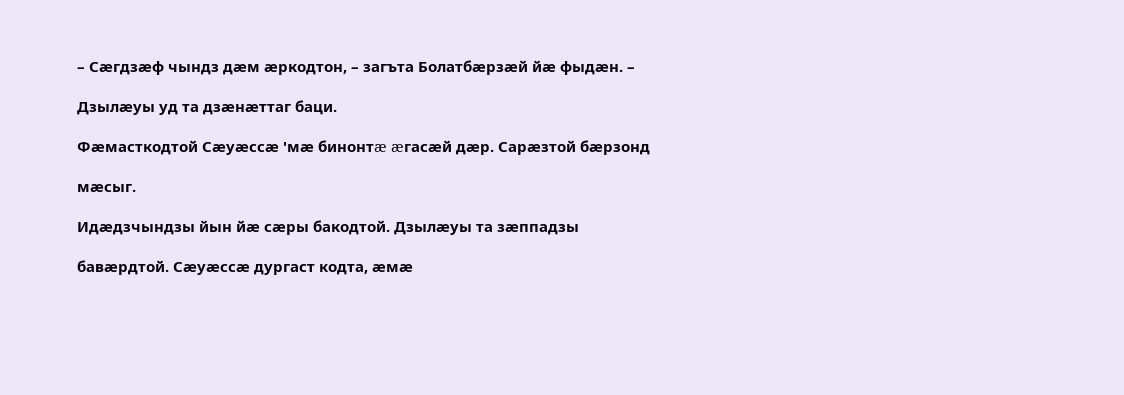– Сæгдзæф чындз дæм æркодтон, – загъта Болатбæрзæй йæ фыдæн. –

Дзылæуы уд та дзæнæттаг баци.

Фæмасткодтой Сæуæссæ 'мæ бинонтæ æгасæй дæр. Сарæзтой бæрзонд

мæсыг.

Идæдзчындзы йын йæ сæры бакодтой. Дзылæуы та зæппадзы

бавæрдтой. Сæуæссæ дургаст кодта, æмæ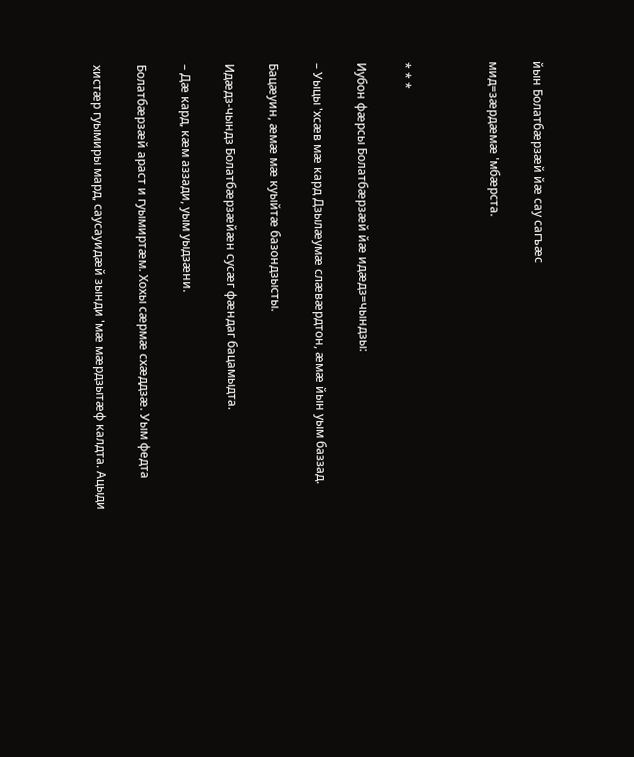йын Болатбæрзæй йæ сау сагъæс

мид=зæрдæмæ 'мбæрста.



* * *

Иубон фæрсы Болатбæрзæй йæ идæдз=чындзы:

– Уыцы 'хсæв мæ кард Дзылæумæ слæвæрдтон, æмæ йын уым баззад.

Бацæуин, æмæ мæ куыйтæ базондзысты.

Идæдз-чындз Болатбæрзæйæн сусæг фæндаг бацамыдта.

– Дæ кард, кæм аззади, уым уыдзæни.

Болатбæрзæй араст и гуымиртæм. Хохы сæрмæ схæддзæ. Уым федта

хистæр гуымиры мард, саусауидæй зынди 'мæ мæрдзытæф калдта. Ацыди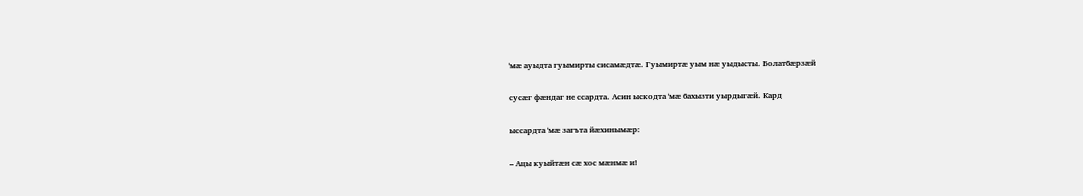'мæ ауыдта гуымирты сисамæдтæ. Гуымиртæ уым нæ уыдысты. Болатбæрзæй

сусæг фæндаг не ссардта. Асин ыскодта 'мæ бахызти уырдыгæй. Кард

ыссардта 'мæ загъта йæхинымæр:

– Ацы куыйтæн сæ хос мæнмæ и!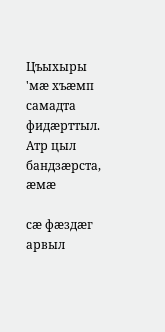Цъыхыры 'мæ хъæмп самадта фидæрттыл. Атр цыл бандзæрста, æмæ

сæ фæздæг арвыл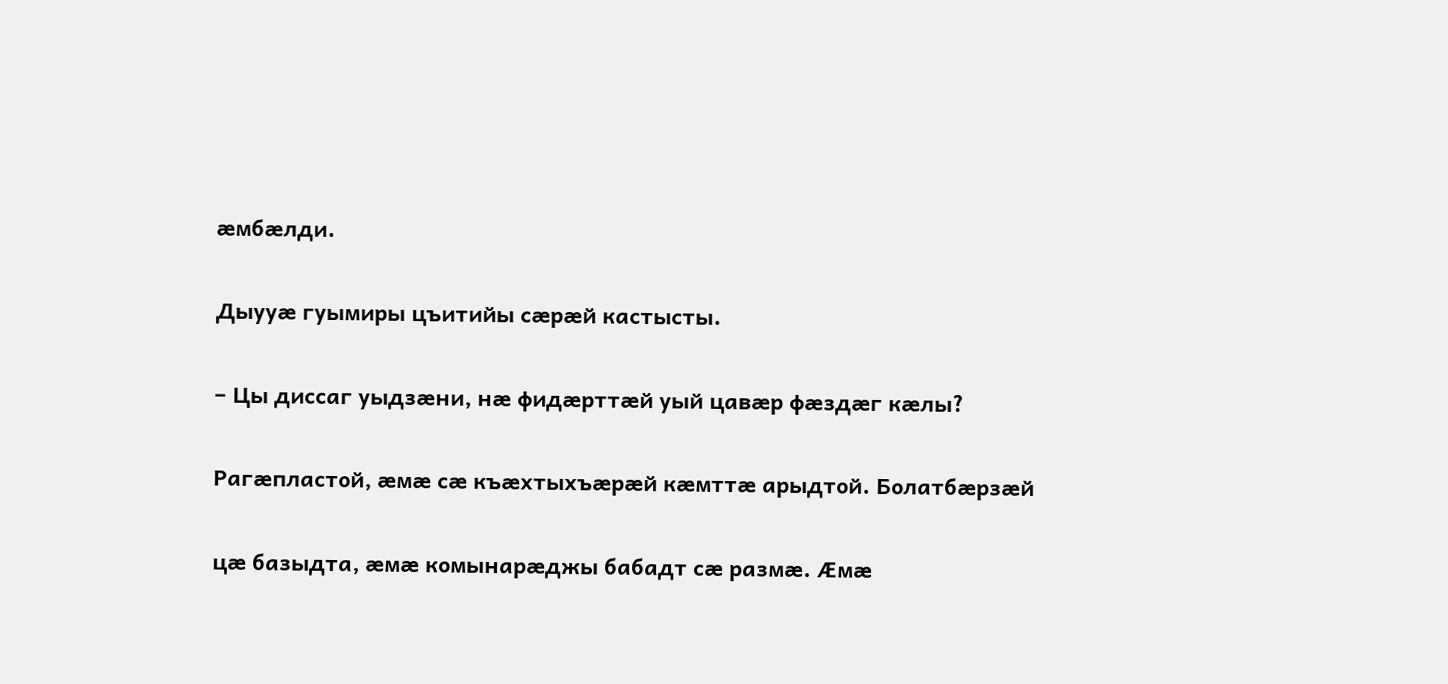æмбæлди.

Дыууæ гуымиры цъитийы сæрæй кастысты.

– Цы диссаг уыдзæни, нæ фидæрттæй уый цавæр фæздæг кæлы?

Рагæпластой, æмæ сæ къæхтыхъæрæй кæмттæ арыдтой. Болатбæрзæй

цæ базыдта, æмæ комынарæджы бабадт сæ размæ. Æмæ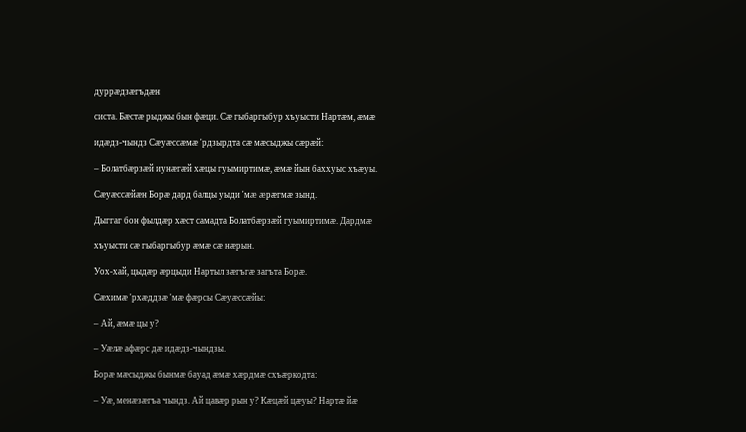дуррæдзæгъдæн

систа. Бæстæ рыджы бын фæци. Сæ гыбаргыбур хъуысти Нартæм, æмæ

идæдз-чындз Сæуæссæмæ 'рдзырдта сæ мæсыджы сæрæй:

– Болатбæрзæй иунæгæй хæцы гуымиртимæ, æмæ йын баххуыс хъæуы.

Сæуæссæйæн Борæ дард балцы уыди 'мæ æрæгмæ зынд.

Дыггаг бон фылдæр хæст самадта Болатбæрзæй гуымиртимæ. Дардмæ

хъуысти сæ гыбаргыбур æмæ сæ нæрын.

Уох-хай, цыдæр æрцыди Нартыл зæгъгæ загъта Борæ.

Сæхимæ 'рхæддзæ 'мæ фæрсы Сæуæссæйы:

– Ай, æмæ цы у?

– Уæлæ афæрс дæ идæдз-чындзы.

Борæ мæсыджы бынмæ бауад æмæ хæрдмæ схъæркодта:

– Уæ, менæзæгъа чындз. Ай цавæр рын у? Кæцæй цæуы? Нартæ йæ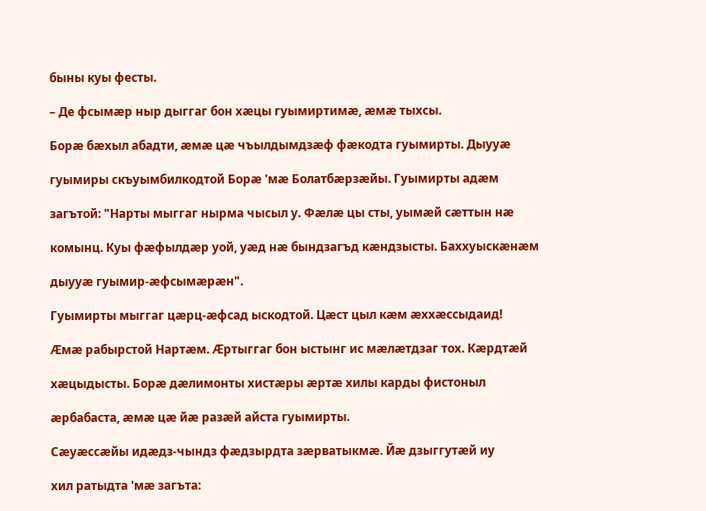быны куы фесты.

– Де фсымæр ныр дыггаг бон хæцы гуымиртимæ, æмæ тыхсы.

Борæ бæхыл абадти, æмæ цæ чъылдымдзæф фæкодта гуымирты. Дыууæ

гуымиры скъуымбилкодтой Борæ 'мæ Болатбæрзæйы. Гуымирты адæм

загътой: "Нарты мыггаг нырма чысыл у. Фæлæ цы сты, уымæй сæттын нæ

комынц. Куы фæфылдæр уой, уæд нæ бындзагъд кæндзысты. Баххуыскæнæм

дыууæ гуымир-æфсымæрæн".

Гуымирты мыггаг цæрц-æфсад ыскодтой. Цæст цыл кæм æххæссыдаид!

Æмæ рабырстой Нартæм. Æртыггаг бон ыстынг ис мæлæтдзаг тох. Кæрдтæй

хæцыдысты. Борæ дæлимонты хистæры æртæ хилы карды фистоныл

æрбабаста, æмæ цæ йæ разæй айста гуымирты.

Сæуæссæйы идæдз-чындз фæдзырдта зæрватыкмæ. Йæ дзыггутæй иу

хил ратыдта 'мæ загъта: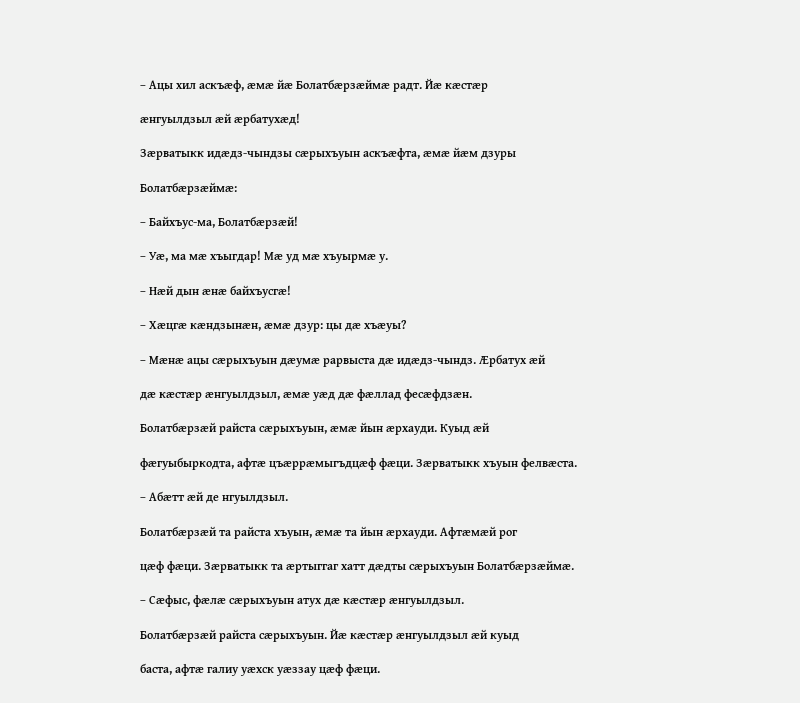– Ацы хил аскъæф, æмæ йæ Болатбæрзæймæ радт. Йæ кæстæр

æнгуылдзыл æй æрбатухæд!

Зæрватыкк идæдз-чындзы сæрыхъуын аскъæфта, æмæ йæм дзуры

Болатбæрзæймæ:

– Байхъус-ма, Болатбæрзæй!

– Уæ, ма мæ хъыгдар! Мæ уд мæ хъуырмæ у.

– Нæй дын æнæ байхъусгæ!

– Хæцгæ кæндзынæн, æмæ дзур: цы дæ хъæуы?

– Мæнæ ацы сæрыхъуын дæумæ рарвыста дæ идæдз-чындз. Æрбатух æй

дæ кæстæр æнгуылдзыл, æмæ уæд дæ фæллад фесæфдзæн.

Болатбæрзæй райста сæрыхъуын, æмæ йын æрхауди. Куыд æй

фæгуыбыркодта, афтæ цъæррæмыгъдцæф фæци. Зæрватыкк хъуын фелвæста.

– Абæтт æй де нгуылдзыл.

Болатбæрзæй та райста хъуын, æмæ та йын æрхауди. Афтæмæй рог

цæф фæци. Зæрватыкк та æртыггаг хатт дæдты сæрыхъуын Болатбæрзæймæ.

– Сæфыс, фæлæ сæрыхъуын атух дæ кæстæр æнгуылдзыл.

Болатбæрзæй райста сæрыхъуын. Йæ кæстæр æнгуылдзыл æй куыд

баста, афтæ галиу уæхск уæззау цæф фæци.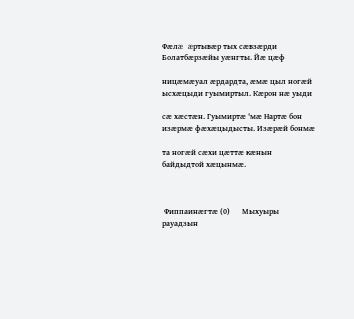Фæлæ æртывæр тых сæвзæрди Болатбæрзæйы уæнгты. Йæ цæф

ницæмæуал æрдардта, æмæ цыл ногæй ысхæцыди гуымиртыл. Кæрон нæ уыди

сæ хæстæн. Гуымиртæ 'мæ Нартæ бон изæрмæ фæхæцыдысты. Изæрæй бонмæ

та ногæй сæхи цæттæ кæнын байдыдтой хæцынмæ.



 Фиппаинæгтæ (0)      Мыхуыры рауадзын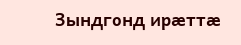Зындгонд ирæттæ